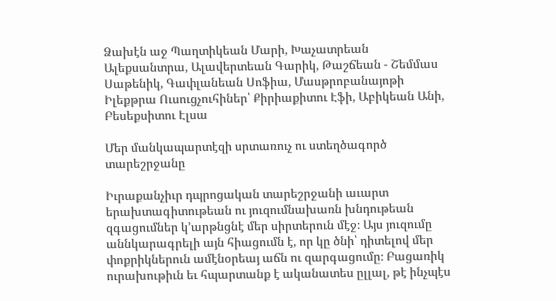Ձախէն աջ Պաղտիկեան Մարի, Խաչատրեան Ալեքսանտրա, Ալավերտեան Գարիկ, Թաշճեան - Շեմմաս Սաթենիկ, Գափլանեան Սոֆիա, Մասթրոբանայոթի Իլեքթրա Ուսուցչուհիներ՝ Քիրիաքիտու Էֆի, Աբիկեան Անի, Բեսեքսիտու Էլսա

Մեր մանկապարտէզի սրտառուչ ու ստեղծագործ տարեշրջանը

Իւրաքանչիւր դպրոցական տարեշրջանի աւարտ երախտագիտութեան ու յուզումնախառն խնդութեան զգացումներ կ՚արթնցնէ մեր սիրտերուն մէջ։ Այս յուզումը աննկարագրելի այն հիացումն է, որ կը ծնի՝ դիտելով մեր փոքրիկներուն ամէնօրեայ աճն ու զարգացումը։ Բացառիկ ուրախութիւն եւ հպարտանք է ականատես ըլլալ, թէ ինչպէս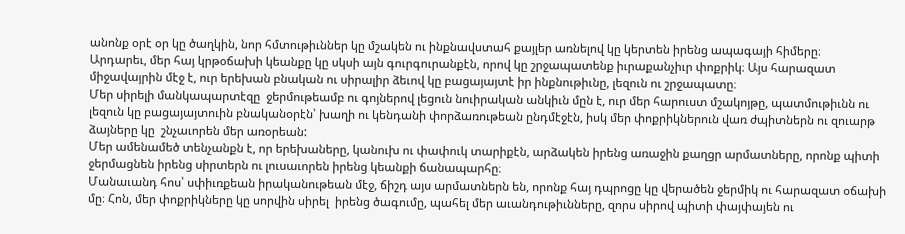անոնք օրէ օր կը ծաղկին, նոր հմտութիւններ կը մշակեն ու ինքնավստահ քայլեր առնելով կը կերտեն իրենց ապագայի հիմերը։
Արդարեւ, մեր հայ կրթօճախի կեանքը կը սկսի այն գուրգուրանքէն, որով կը շրջապատենք իւրաքանչիւր փոքրիկ։ Այս հարազատ միջավայրին մէջ է, ուր երեխան բնական ու սիրալիր ձեւով կը բացայայտէ իր ինքնութիւնը, լեզուն ու շրջապատը։
Մեր սիրելի մանկապարտէզը  ջերմութեամբ ու գոյներով լեցուն նուիրական անկիւն մըն է, ուր մեր հարուստ մշակոյթը, պատմութիւնն ու լեզուն կը բացայայտուին բնականօրէն՝ խաղի ու կենդանի փորձառութեան ընդմէջէն, իսկ մեր փոքրիկներուն վառ ժպիտներն ու զուարթ ձայները կը  շնչաւորեն մեր առօրեան:
Մեր ամենամեծ տենչանքն է, որ երեխաները, կանուխ ու փափուկ տարիքէն, արձակեն իրենց առաջին քաղցր արմատները, որոնք պիտի ջերմացնեն իրենց սիրտերն ու լուսաւորեն իրենց կեանքի ճանապարհը։
Մանաւանդ հոս՝ սփիւռքեան իրականութեան մէջ, ճիշդ այս արմատներն են, որոնք հայ դպրոցը կը վերածեն ջերմիկ ու հարազատ օճախի մը։ Հոն, մեր փոքրիկները կը սորվին սիրել  իրենց ծագումը, պահել մեր աւանդութիւնները, զորս սիրով պիտի փայփայեն ու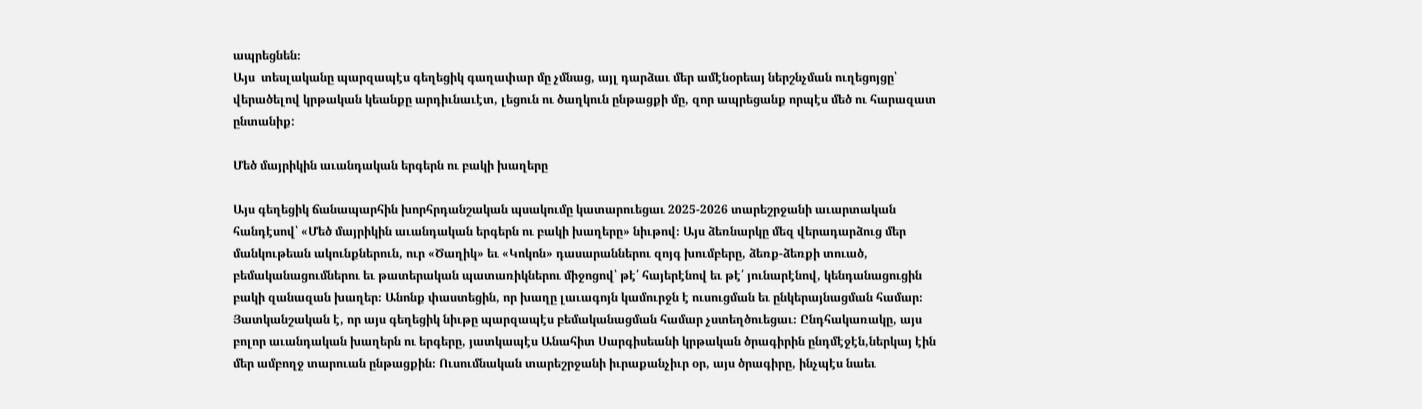ապրեցնեն։
Այս  տեսլականը պարզապէս գեղեցիկ գաղափար մը չմնաց, այլ դարձաւ մեր ամէնօրեայ ներշնչման ուղեցոյցը՝ վերածելով կրթական կեանքը արդիւնաւէտ, լեցուն ու ծաղկուն ընթացքի մը, զոր ապրեցանք որպէս մեծ ու հարազատ ընտանիք:

Մեծ մայրիկին աւանդական երգերն ու բակի խաղերը

Այս գեղեցիկ ճանապարհին խորհրդանշական պսակումը կատարուեցաւ 2025-2026 տարեշրջանի աւարտական հանդէսով՝ «Մեծ մայրիկին աւանդական երգերն ու բակի խաղերը» նիւթով։ Այս ձեռնարկը մեզ վերադարձուց մեր մանկութեան ակունքներուն, ուր «Ծաղիկ» եւ «Կոկոն» դասարաններու զոյգ խումբերը, ձեռք-ձեռքի տուած, բեմականացումներու եւ թատերական պատառիկներու միջոցով՝ թէ՛ հայերէնով եւ թէ՛ յունարէնով, կենդանացուցին բակի զանազան խաղեր։ Անոնք փաստեցին, որ խաղը լաւագոյն կամուրջն է ուսուցման եւ ընկերայնացման համար։
Յատկանշական է, որ այս գեղեցիկ նիւթը պարզապէս բեմականացման համար չստեղծուեցաւ։ Ընդհակառակը, այս բոլոր աւանդական խաղերն ու երգերը, յատկապէս Անահիտ Սարգիսեանի կրթական ծրագիրին ընդմէջէն,ներկայ էին մեր ամբողջ տարուան ընթացքին։ Ուսումնական տարեշրջանի իւրաքանչիւր օր, այս ծրագիրը, ինչպէս նաեւ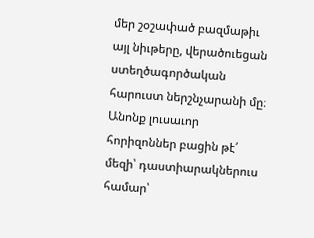մեր շօշափած բազմաթիւ այլ նիւթերը, վերածուեցան ստեղծագործական հարուստ ներշնչարանի մը։
Անոնք լուսաւոր հորիզոններ բացին թէ՛ մեզի՝ դաստիարակներուս համար՝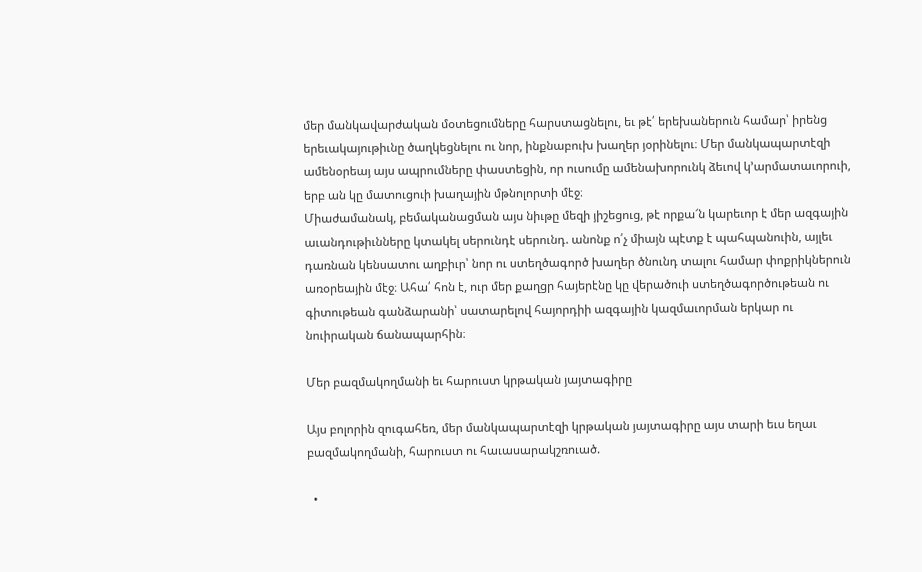մեր մանկավարժական մօտեցումները հարստացնելու, եւ թէ՛ երեխաներուն համար՝ իրենց երեւակայութիւնը ծաղկեցնելու ու նոր, ինքնաբուխ խաղեր յօրինելու։ Մեր մանկապարտէզի ամենօրեայ այս ապրումները փաստեցին, որ ուսումը ամենախորունկ ձեւով կ՚արմատաւորուի, երբ ան կը մատուցուի խաղային մթնոլորտի մէջ։
Միաժամանակ, բեմականացման այս նիւթը մեզի յիշեցուց, թէ որքա՜ն կարեւոր է մեր ազգային աւանդութիւնները կտակել սերունդէ սերունդ. անոնք ո՛չ միայն պէտք է պահպանուին, այլեւ դառնան կենսատու աղբիւր՝ նոր ու ստեղծագործ խաղեր ծնունդ տալու համար փոքրիկներուն առօրեային մէջ։ Ահա՛ հոն է, ուր մեր քաղցր հայերէնը կը վերածուի ստեղծագործութեան ու գիտութեան գանձարանի՝ սատարելով հայորդիի ազգային կազմաւորման երկար ու նուիրական ճանապարհին։

Մեր բազմակողմանի եւ հարուստ կրթական յայտագիրը

Այս բոլորին զուգահեռ, մեր մանկապարտէզի կրթական յայտագիրը այս տարի եւս եղաւ բազմակողմանի, հարուստ ու հաւասարակշռուած.

  •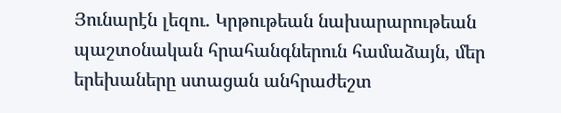Յունարէն լեզու. Կրթութեան նախարարութեան պաշտօնական հրահանգներուն համաձայն, մեր երեխաները ստացան անհրաժեշտ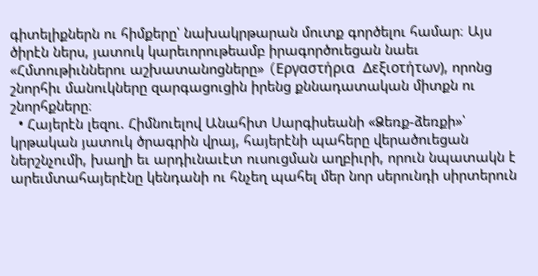գիտելիքներն ու հիմքերը՝ նախակրթարան մուտք գործելու համար։ Այս ծիրէն ներս, յատուկ կարեւորութեամբ իրագործուեցան նաեւ «Հմտութիւններու աշխատանոցները» (Eργαστήρια  Δεξιοτήτων), որոնց շնորհիւ մանուկները զարգացուցին իրենց քննադատական միտքն ու շնորհքները։
  • Հայերէն լեզու. Հիմնուելով Անահիտ Սարգիսեանի «Ձեռք-ձեռքի»՝ կրթական յատուկ ծրագրին վրայ, հայերէնի պահերը վերածուեցան ներշնչումի, խաղի եւ արդիւնաւէտ ուսուցման աղբիւրի, որուն նպատակն է արեւմտահայերէնը կենդանի ու հնչեղ պահել մեր նոր սերունդի սիրտերուն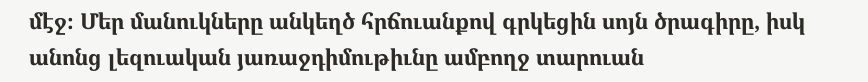մէջ։ Մեր մանուկները անկեղծ հրճուանքով գրկեցին սոյն ծրագիրը, իսկ անոնց լեզուական յառաջդիմութիւնը ամբողջ տարուան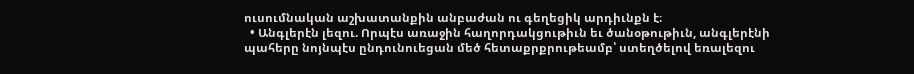ուսումնական աշխատանքին անբաժան ու գեղեցիկ արդիւնքն է։
  • Անգլերէն լեզու. Որպէս առաջին հաղորդակցութիւն եւ ծանօթութիւն, անգլերէնի պահերը նոյնպէս ընդունուեցան մեծ հետաքրքրութեամբ՝ ստեղծելով եռալեզու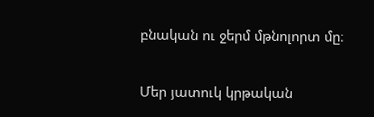բնական ու ջերմ մթնոլորտ մը։

Մեր յատուկ կրթական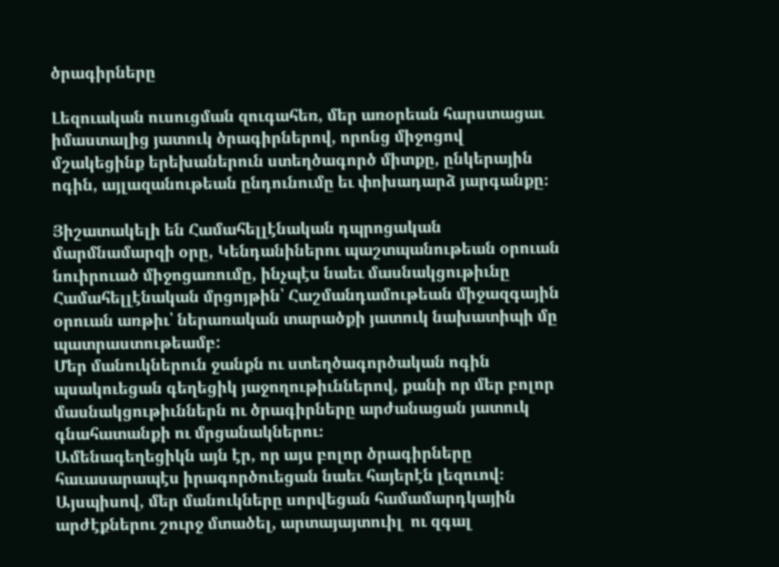ծրագիրները

Լեզուական ուսուցման զուգահեռ, մեր առօրեան հարստացաւ իմաստալից յատուկ ծրագիրներով, որոնց միջոցով մշակեցինք երեխաներուն ստեղծագործ միտքը, ընկերային ոգին, այլազանութեան ընդունումը եւ փոխադարձ յարգանքը։

Յիշատակելի են Համահելլէնական դպրոցական մարմնամարզի օրը, Կենդանիներու պաշտպանութեան օրուան նուիրուած միջոցառումը, ինչպէս նաեւ մասնակցութիւնը Համահելլէնական մրցոյթին՝ Հաշմանդամութեան միջազգային օրուան առթիւ՝ ներառական տարածքի յատուկ նախատիպի մը պատրաստութեամբ:
Մեր մանուկներուն ջանքն ու ստեղծագործական ոգին պսակուեցան գեղեցիկ յաջողութիւններով, քանի որ մեր բոլոր մասնակցութիւններն ու ծրագիրները արժանացան յատուկ գնահատանքի ու մրցանակներու։
Ամենագեղեցիկն այն էր, որ այս բոլոր ծրագիրները հաւասարապէս իրագործուեցան նաեւ հայերէն լեզուով։ Այսպիսով, մեր մանուկները սորվեցան համամարդկային արժէքներու շուրջ մտածել, արտայայտուիլ  ու զգալ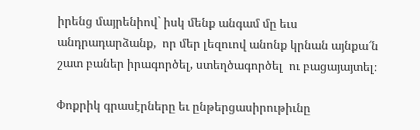իրենց մայրենիով` իսկ մենք անգամ մը եւս անդրադարձանք,  որ մեր լեզուով անոնք կրնան այնքա՜ն շատ բաներ իրագործել, ստեղծագործել  ու բացայայտել։

Փոքրիկ գրասէրները եւ ընթերցասիրութիւնը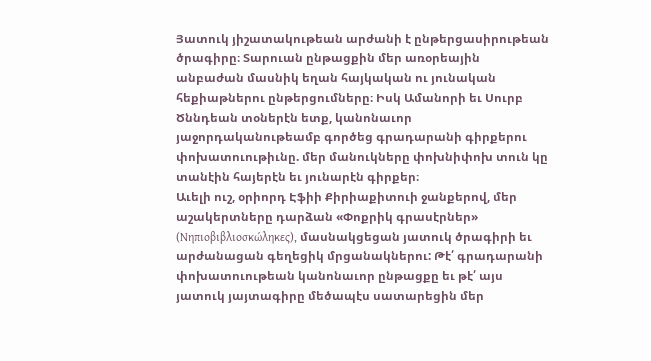Յատուկ յիշատակութեան արժանի է ընթերցասիրութեան ծրագիրը։ Տարուան ընթացքին մեր առօրեային անբաժան մասնիկ եղան հայկական ու յունական հեքիաթներու ընթերցումները։ Իսկ Ամանորի եւ Սուրբ Ծննդեան տօներէն ետք, կանոնաւոր յաջորդականութեամբ գործեց գրադարանի գիրքերու փոխատուութիւնը. մեր մանուկները փոխնիփոխ տուն կը տանէին հայերէն եւ յունարէն գիրքեր։
Աւելի ուշ, օրիորդ Էֆիի Քիրիաքիտուի ջանքերով, մեր աշակերտները դարձան «Փոքրիկ գրասէրներ» (Νηπιοβιβλιοσκώληκες), մասնակցեցան յատուկ ծրագիրի եւ արժանացան գեղեցիկ մրցանակներու: Թէ՛ գրադարանի փոխատուութեան կանոնաւոր ընթացքը եւ թէ՛ այս յատուկ յայտագիրը մեծապէս սատարեցին մեր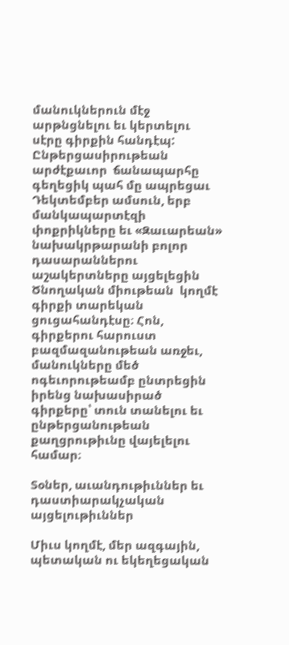մանուկներուն մէջ արթնցնելու եւ կերտելու սէրը գիրքին հանդէպ:
Ընթերցասիրութեան արժէքաւոր  ճանապարհը գեղեցիկ պահ մը ապրեցաւ Դեկտեմբեր ամսուն, երբ մանկապարտէզի փոքրիկները եւ «Զաւարեան» նախակրթարանի բոլոր դասարաններու աշակերտները այցելեցին Ծնողական միութեան  կողմէ գիրքի տարեկան ցուցահանդէսը։ Հոն, գիրքերու հարուստ բազմազանութեան առջեւ, մանուկները մեծ ոգեւորութեամբ ընտրեցին իրենց նախասիրած գիրքերը՝ տուն տանելու եւ ընթերցանութեան քաղցրութիւնը վայելելու համար։

Տօներ, աւանդութիւններ եւ դաստիարակչական այցելութիւններ

Միւս կողմէ, մեր ազգային, պետական ու եկեղեցական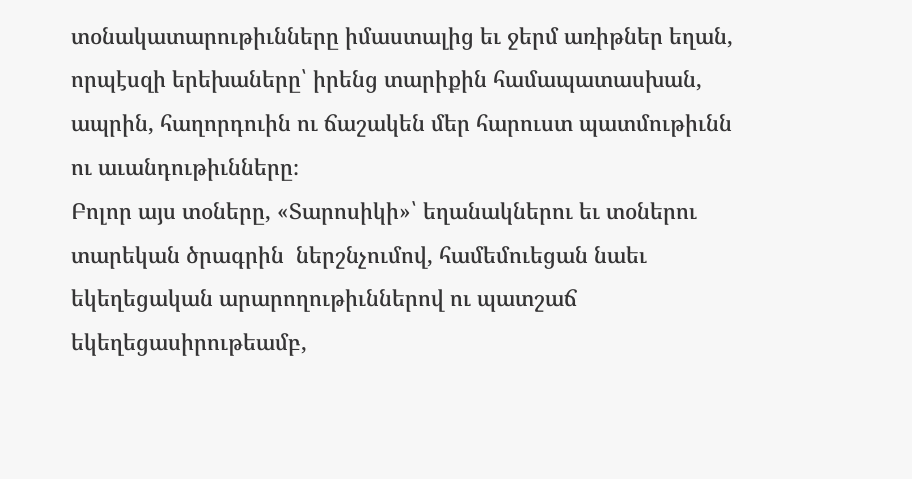տօնակատարութիւնները իմաստալից եւ ջերմ առիթներ եղան, որպէսզի երեխաները՝ իրենց տարիքին համապատասխան, ապրին, հաղորդուին ու ճաշակեն մեր հարուստ պատմութիւնն ու աւանդութիւնները։
Բոլոր այս տօները, «Տարոսիկի»՝ եղանակներու եւ տօներու տարեկան ծրագրին  ներշնչումով, համեմուեցան նաեւ եկեղեցական արարողութիւններով ու պատշաճ եկեղեցասիրութեամբ,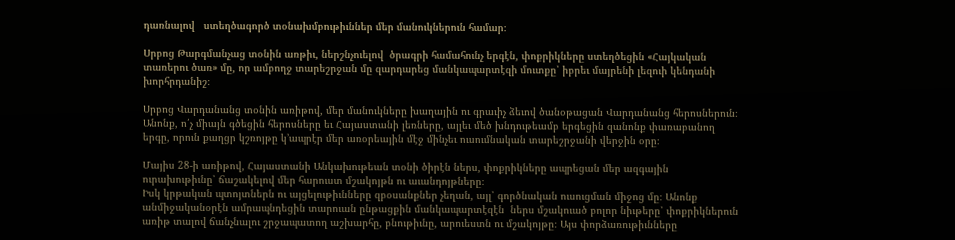դառնալով   ստեղծագործ տօնախմբութիւններ մեր մանուկներուն համար։

Սրբոց Թարգմանչաց տօնին առթիւ, ներշնչուելով  ծրագրի համահունչ երգէն, փոքրիկները ստեղծեցին «Հայկական տառերու ծառ» մը, որ ամբողջ տարեշրջան մը զարդարեց մանկապարտէզի մուտքը՝ իբրեւ մայրենի լեզուի կենդանի խորհրդանիշ։

Սրբոց Վարդանանց տօնին առիթով, մեր մանուկները խաղային ու գրաւիչ ձեւով ծանօթացան Վարդանանց հերոսներուն։ Անոնք, ո՛չ միայն գծեցին հերոսները եւ Հայաստանի լեռները, այլեւ մեծ խնդութեամբ երգեցին զանոնք փառաբանող երգը, որուն քաղցր կշռոյթը կ՚ապրէր մեր առօրեային մէջ մինչեւ ուսումնական տարեշրջանի վերջին օրը։

Մայիս 28-ի առիթով, Հայաստանի Անկախութեան տօնի ծիրէն ներս, փոքրիկները ապրեցան մեր ազգային ուրախութիւնը՝ ճաշակելով մեր հարուստ մշակոյթն ու աւանդոյթները։
Իսկ կրթական պտոյտներն ու այցելութիւնները զբօսանքներ չեղան, այլ՝ գործնական ուսուցման միջոց մը։ Անոնք անմիջականօրէն ամրապնդեցին տարուան ընթացքին մանկապարտէզէն  ներս մշակուած բոլոր նիւթերը՝ փոքրիկներուն առիթ տալով ճանչնալու շրջապատող աշխարհը, բնութիւնը, արուեստն ու մշակոյթը։ Այս փորձառութիւնները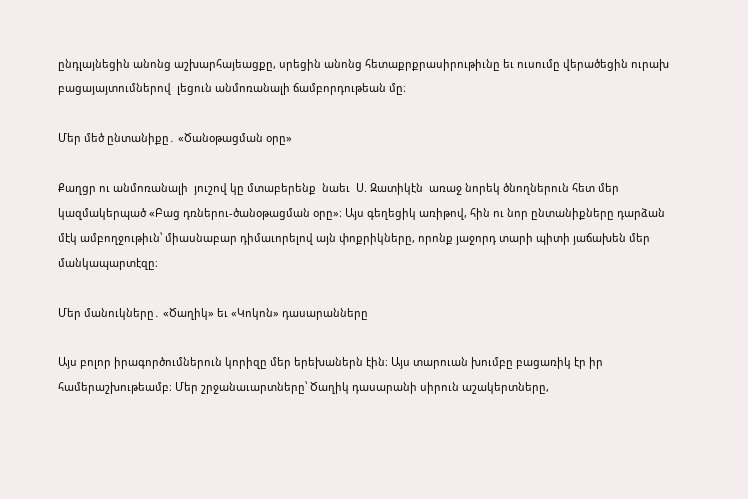ընդլայնեցին անոնց աշխարհայեացքը, սրեցին անոնց հետաքրքրասիրութիւնը եւ ուսումը վերածեցին ուրախ բացայայտումներով  լեցուն անմոռանալի ճամբորդութեան մը։

Մեր մեծ ընտանիքը․ «Ծանօթացման օրը»

Քաղցր ու անմոռանալի  յուշով կը մտաբերենք  նաեւ  Ս. Զատիկէն  առաջ նորեկ ծնողներուն հետ մեր կազմակերպած «Բաց դռներու-ծանօթացման օրը»։ Այս գեղեցիկ առիթով, հին ու նոր ընտանիքները դարձան մէկ ամբողջութիւն՝ միասնաբար դիմաւորելով այն փոքրիկները, որոնք յաջորդ տարի պիտի յաճախեն մեր մանկապարտէզը։

Մեր մանուկները․ «Ծաղիկ» եւ «Կոկոն» դասարանները

Այս բոլոր իրագործումներուն կորիզը մեր երեխաներն էին։ Այս տարուան խումբը բացառիկ էր իր համերաշխութեամբ։ Մեր շրջանաւարտները՝ Ծաղիկ դասարանի սիրուն աշակերտները,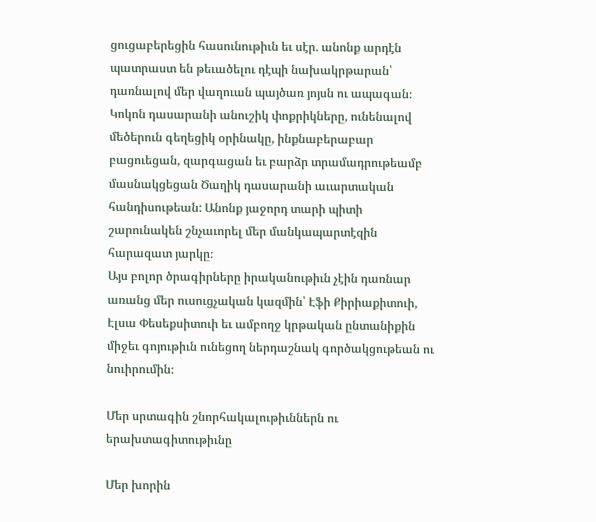ցուցաբերեցին հասունութիւն եւ սէր. անոնք արդէն պատրաստ են թեւածելու դէպի նախակրթարան՝ դառնալով մեր վաղուան պայծառ յոյսն ու ապագան։
Կոկոն դասարանի անուշիկ փոքրիկները, ունենալով մեծերուն գեղեցիկ օրինակը, ինքնաբերաբար բացուեցան, զարգացան եւ բարձր տրամադրութեամբ մասնակցեցան Ծաղիկ դասարանի աւարտական հանդիսութեան: Անոնք յաջորդ տարի պիտի շարունակեն շնչաւորել մեր մանկապարտէզին հարազատ յարկը։
Այս բոլոր ծրագիրները իրականութիւն չէին դառնար առանց մեր ուսուցչական կազմին՝ Էֆի Քիրիաքիտուի, Էլսա Փեսեքսիտուի եւ ամբողջ կրթական ընտանիքին միջեւ գոյութիւն ունեցող ներդաշնակ գործակցութեան ու նուիրումին։

Մեր սրտագին շնորհակալութիւններն ու երախտագիտութիւնը

Մեր խորին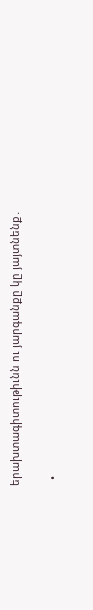երախտագիտութիւնն ու յարգանքը կը յայտնենք․

  •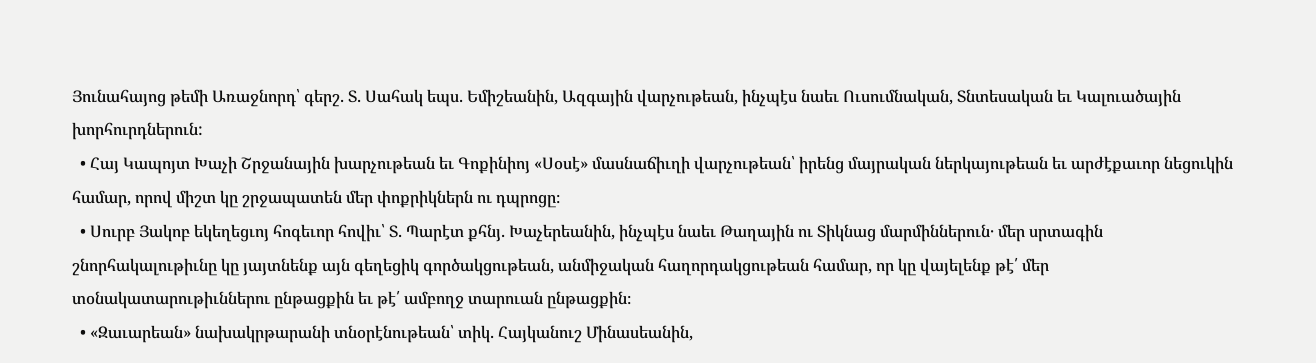Յունահայոց թեմի Առաջնորդ՝ գերշ. Տ. Սահակ եպս. Եմիշեանին, Ազգային վարչութեան, ինչպէս նաեւ Ուսումնական, Տնտեսական եւ Կալուածային խորհուրդներուն:
  • Հայ Կապոյտ Խաչի Շրջանային խարչութեան եւ Գոքինիոյ «Սօսէ» մասնաճիւղի վարչութեան՝ իրենց մայրական ներկայութեան եւ արժէքաւոր նեցուկին համար, որով միշտ կը շրջապատեն մեր փոքրիկներն ու դպրոցը։
  • Սուրբ Յակոբ եկեղեցւոյ հոգեւոր հովիւ՝ Տ. Պարէտ քհնյ. Խաչերեանին, ինչպէս նաեւ Թաղային ու Տիկնաց մարմիններուն․ մեր սրտագին շնորհակալութիւնը կը յայտնենք այն գեղեցիկ գործակցութեան, անմիջական հաղորդակցութեան համար, որ կը վայելենք թէ՛ մեր տօնակատարութիւններու ընթացքին եւ թէ՛ ամբողջ տարուան ընթացքին։
  • «Զաւարեան» նախակրթարանի տնօրէնութեան՝ տիկ. Հայկանուշ Մինասեանին,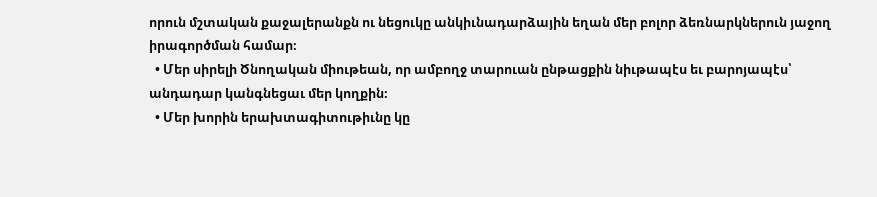որուն մշտական քաջալերանքն ու նեցուկը անկիւնադարձային եղան մեր բոլոր ձեռնարկներուն յաջող իրագործման համար։
  • Մեր սիրելի Ծնողական միութեան, որ ամբողջ տարուան ընթացքին նիւթապէս եւ բարոյապէս՝ անդադար կանգնեցաւ մեր կողքին։
  • Մեր խորին երախտագիտութիւնը կը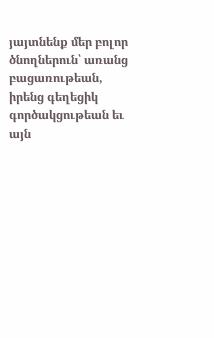յայտնենք մեր բոլոր ծնողներուն՝ առանց բացառութեան, իրենց գեղեցիկ գործակցութեան եւ այն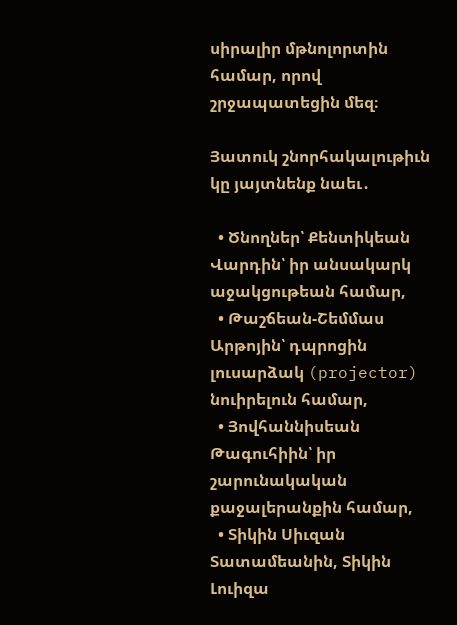սիրալիր մթնոլորտին համար, որով շրջապատեցին մեզ։

Յատուկ շնորհակալութիւն կը յայտնենք նաեւ․

  • Ծնողներ՝ Քենտիկեան Վարդին՝ իր անսակարկ աջակցութեան համար,
  • Թաշճեան-Շեմմաս Արթոյին՝ դպրոցին լուսարձակ (projector) նուիրելուն համար,
  • Յովհաննիսեան Թագուհիին՝ իր շարունակական քաջալերանքին համար,
  • Տիկին Սիւզան Տատամեանին, Տիկին Լուիզա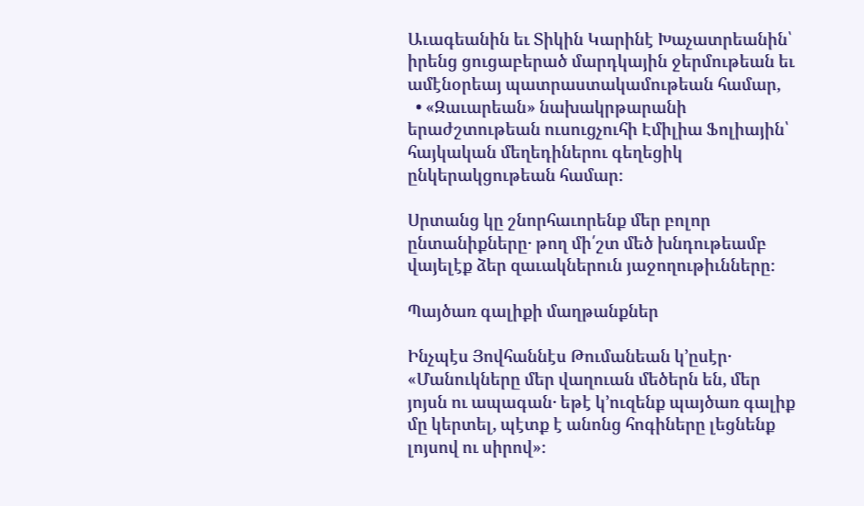Աւագեանին եւ Տիկին Կարինէ Խաչատրեանին՝ իրենց ցուցաբերած մարդկային ջերմութեան եւ ամէնօրեայ պատրաստակամութեան համար,
  • «Զաւարեան» նախակրթարանի երաժշտութեան ուսուցչուհի Էմիլիա Ֆոլիային՝ հայկական մեղեդիներու գեղեցիկ ընկերակցութեան համար։

Սրտանց կը շնորհաւորենք մեր բոլոր ընտանիքները․ թող մի՛շտ մեծ խնդութեամբ վայելէք ձեր զաւակներուն յաջողութիւնները։

Պայծառ գալիքի մաղթանքներ

Ինչպէս Յովհաննէս Թումանեան կ’ըսէր․ «Մանուկները մեր վաղուան մեծերն են, մեր յոյսն ու ապագան․ եթէ կ’ուզենք պայծառ գալիք մը կերտել, պէտք է անոնց հոգիները լեցնենք լոյսով ու սիրով»։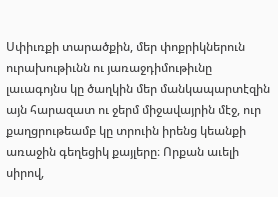Սփիւռքի տարածքին, մեր փոքրիկներուն ուրախութիւնն ու յառաջդիմութիւնը լաւագոյնս կը ծաղկին մեր մանկապարտէզին այն հարազատ ու ջերմ միջավայրին մէջ, ուր քաղցրութեամբ կը տրուին իրենց կեանքի առաջին գեղեցիկ քայլերը։ Որքան աւելի սիրով,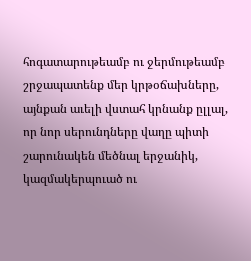հոգատարութեամբ ու ջերմութեամբ շրջապատենք մեր կրթօճախները, այնքան աւելի վստահ կրնանք ըլլալ, որ նոր սերունդները վաղը պիտի շարունակեն մեծնալ երջանիկ, կազմակերպուած ու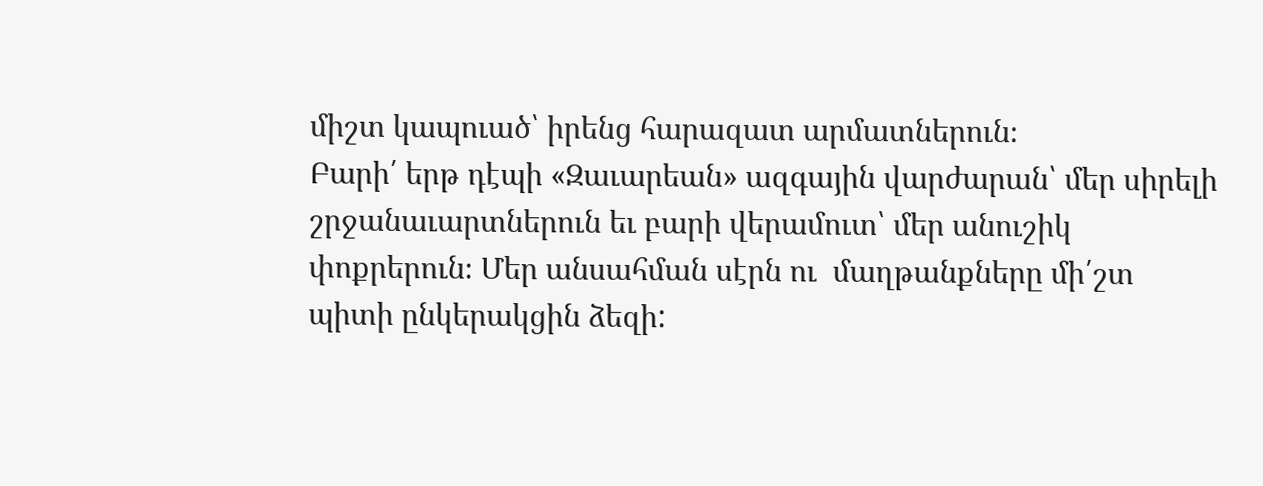միշտ կապուած՝ իրենց հարազատ արմատներուն։
Բարի՛ երթ դէպի «Զաւարեան» ազգային վարժարան՝ մեր սիրելի շրջանաւարտներուն եւ բարի վերամուտ՝ մեր անուշիկ փոքրերուն։ Մեր անսահման սէրն ու  մաղթանքները մի՛շտ պիտի ընկերակցին ձեզի: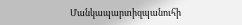Մանկապարտիզպանուհի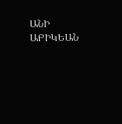ԱՆԻ ԱԲԻԿԵԱՆ